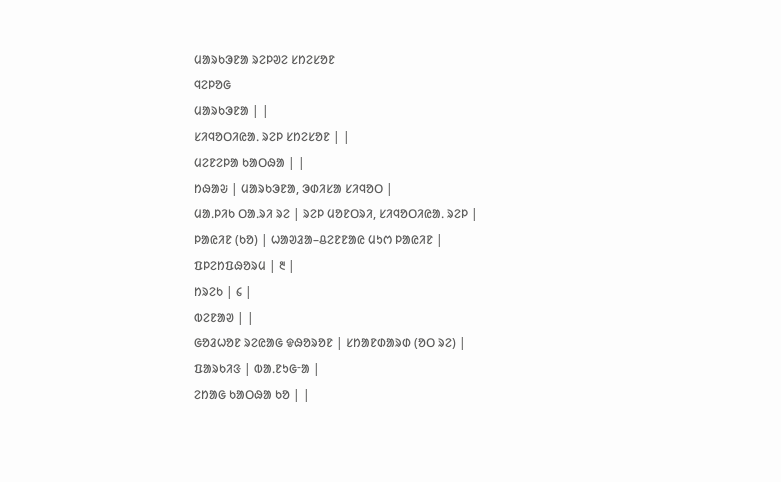ᱢᱟᱨᱠᱳᱱᱟ ᱨᱮᱞᱣᱮ ᱥᱴᱮᱥᱚᱱ
ᱧᱮᱞᱚᱜ
ᱢᱟᱨᱠᱳᱱᱟ | |
ᱥᱤᱧᱚᱛᱤᱭᱟᱹ ᱨᱮᱞ ᱥᱴᱮᱥᱚᱱ | |
ᱢᱮᱱᱮᱞᱟ ᱠᱟᱛᱷᱟ | |
ᱴᱷᱟᱶ | ᱢᱟᱨᱠᱳᱱᱟ, ᱳᱰᱤᱥᱟ ᱥᱤᱧᱚᱛ |
ᱢᱟᱹᱞᱤᱠ ᱛᱟᱹᱨᱤ ᱨᱮ | ᱨᱮᱞ ᱢᱚᱱᱛᱨᱤ, ᱥᱤᱧᱚᱛᱤᱭᱟᱹ ᱨᱮᱞ |
ᱞᱟᱭᱤᱱ (ᱠᱚ) | ᱦᱟᱣᱲᱟ–ᱪᱮᱱᱱᱟᱭ ᱢᱩᱬ ᱞᱟᱭᱤᱱ |
ᱯᱞᱮᱴᱯᱷᱚᱨᱢ | ᱓ |
ᱴᱨᱮᱠ | ᱔ |
ᱵᱮᱱᱟᱣ | |
ᱜᱚᱲᱦᱚᱱ ᱨᱮᱭᱟᱜ ᱫᱷᱚᱨᱚᱱ | ᱥᱴᱟᱱᱰᱟᱨᱰ (ᱚᱛ ᱨᱮ) |
ᱯᱟᱨᱠᱤᱝ | ᱵᱟᱹᱱᱩᱜᱼᱟ |
ᱮᱴᱟᱜ ᱠᱟᱛᱷᱟ ᱠᱚ | |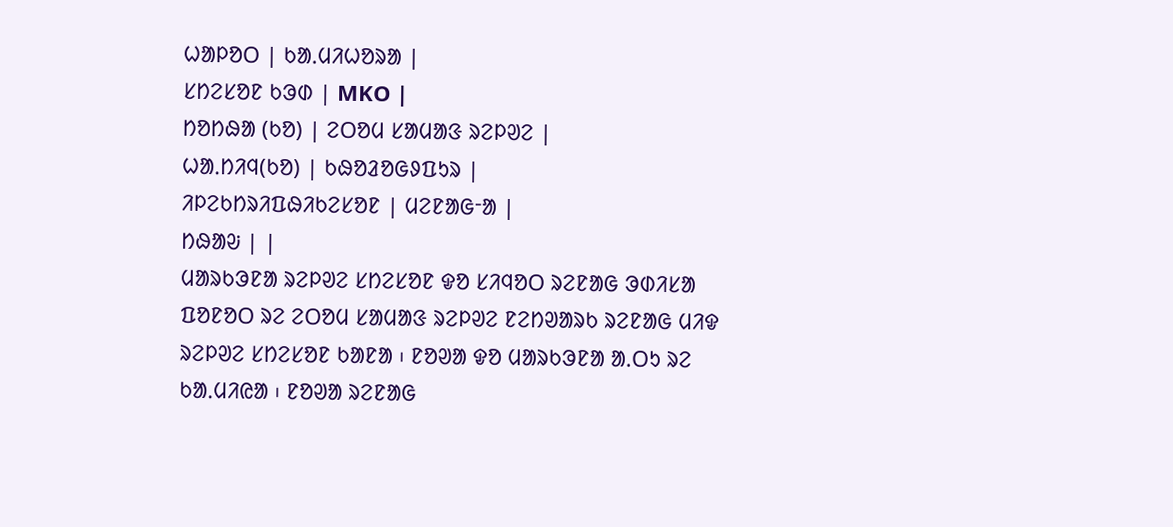ᱦᱟᱞᱚᱛ | ᱠᱟᱹᱢᱤᱦᱚᱨᱟ |
ᱥᱴᱮᱥᱚᱱ ᱠᱳᱰ | MKO |
ᱴᱚᱴᱷᱟ (ᱠᱚ) | ᱮᱛᱚᱢ ᱥᱟᱢᱟᱝ ᱨᱮᱞᱣᱮ |
ᱦᱟᱹᱴᱤᱧ(ᱠᱚ) | ᱠᱷᱚᱲᱚᱜᱽᱯᱩᱨ |
ᱤᱞᱮᱠᱴᱨᱤᱯᱷᱤᱠᱮᱥᱚᱱ | ᱢᱮᱱᱟᱜᱼᱟ |
ᱴᱷᱟᱶ | |
ᱢᱟᱨᱠᱳᱱᱟ ᱨᱮᱞᱣᱮ ᱥᱴᱮᱥᱚᱱ ᱫᱚ ᱥᱤᱧᱚᱛ ᱨᱮᱱᱟᱜ ᱳᱰᱤᱥᱟ ᱯᱚᱱᱚᱛ ᱨᱮ ᱮᱛᱚᱢ ᱥᱟᱢᱟᱝ ᱨᱮᱞᱣᱮ ᱱᱮᱴᱣᱟᱨᱠ ᱨᱮᱱᱟᱜ ᱢᱤᱫ ᱨᱮᱞᱣᱮ ᱥᱴᱮᱥᱚᱱ ᱠᱟᱱᱟ ᱾ ᱱᱚᱣᱟ ᱫᱚ ᱢᱟᱨᱠᱳᱱᱟ ᱟᱹᱛᱩ ᱨᱮ ᱠᱟᱹᱢᱤᱭᱟ ᱾ ᱱᱚᱣᱟ ᱨᱮᱱᱟᱜ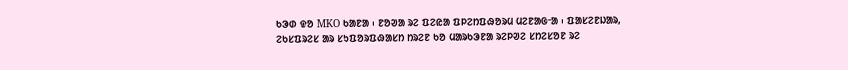ᱠᱳᱰ ᱫᱚ MKO ᱠᱟᱱᱟ ᱾ ᱱᱚᱣᱟ ᱨᱮ ᱯᱮᱭᱟ ᱯᱞᱮᱴᱯᱷᱚᱨᱢ ᱢᱮᱱᱟᱜᱼᱟ ᱾ ᱯᱟᱥᱮᱱᱡᱟᱨ, ᱮᱠᱥᱯᱨᱮᱥ ᱟᱨ ᱥᱩᱯᱚᱨᱯᱷᱟᱥᱴ ᱴᱨᱮᱱ ᱠᱚ ᱢᱟᱨᱠᱳᱱᱟ ᱨᱮᱞᱣᱮ ᱥᱴᱮᱥᱚᱱ ᱨᱮ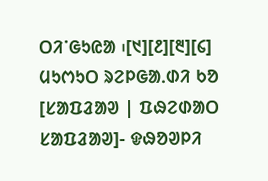ᱛᱤᱸᱜᱩᱭᱟ ᱾[᱑][᱒][᱓][᱔]
ᱢᱩᱬᱩᱛ ᱨᱮᱞᱜᱟᱹᱰᱤ ᱠᱚ
[ᱥᱟᱯᱲᱟᱣ | ᱯᱷᱮᱰᱟᱛ ᱥᱟᱯᱲᱟᱣ]- ᱫᱷᱚᱣᱞᱤ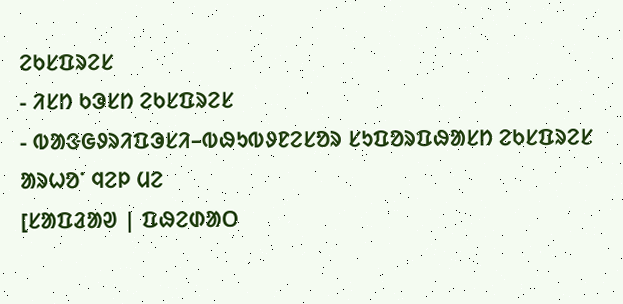ᱮᱠᱥᱯᱨᱮᱥ
- ᱤᱥᱴ ᱠᱳᱥᱴ ᱮᱠᱥᱯᱨᱮᱥ
- ᱵᱟᱝᱜᱽᱨᱤᱯᱳᱥᱤ–ᱵᱷᱩᱵᱽᱱᱮᱥᱚᱨ ᱥᱩᱯᱚᱨᱯᱷᱟᱥᱴ ᱮᱠᱥᱯᱨᱮᱥ
ᱟᱨᱦᱚᱸ ᱧᱮᱞ ᱢᱮ
[ᱥᱟᱯᱲᱟᱣ | ᱯᱷᱮᱰᱟᱛ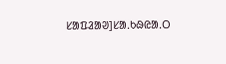ᱥᱟᱯᱲᱟᱣ]ᱥᱟᱹᱠᱷᱭᱟᱹᱛ